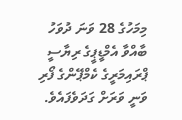މިމަހުގެ 28 ވަނަ ދުވަހު ބާއްވާ އެމްޑީޕީގެ ރިޔާސީ ޕްރައިމަރީގެ ކެމްޕޭންގެ ފޯރި ވަނީ ވަރަށް ގަދަވެފައެވެ.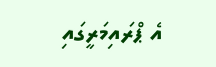އެ ޕްރައިމަރީގައި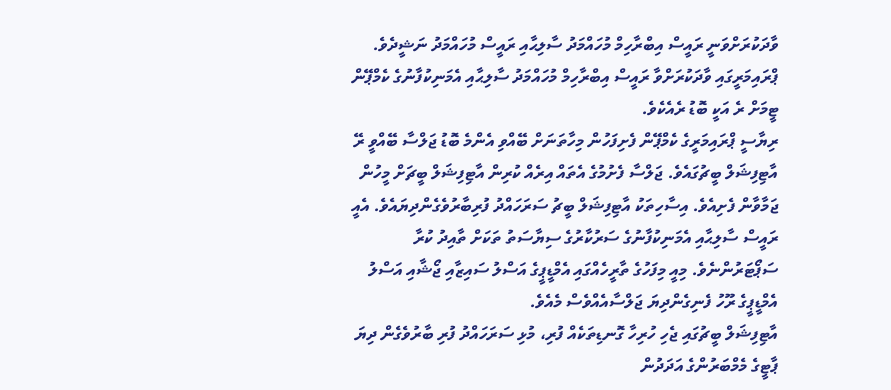ވާދަކުރަށްވަނީ ރައީސް އިބްރާހިމް މުހައްމަދު ސާލިޙާއި ރައީސް މުހައްމަދު ނަޝީދެވެ. ޕްރައިމަރީގައި ވާދަކުރަށްވާ ރައީސް އިބްރާހިމް މުހައްމަދު ސާލިޙާއި އެމަނިކުފާނުގެ ކެމްޕޭން ޓީމަށް ރެ އަކީ ބޮޑު ރެއެކެވެ.
ރިޔާސީ ޕްރައިމަރީގެ ކެމްޕޭން ފެށިފަހުން މިހާތަނަށް ބޭއްވި އެންމެ ބޮޑު ޖަލްސާ ބޭއްވީ ރޭ އާޓިފިޝަލް ބީޗުގައެވެ. ޖަލްސާ ފެށުމުގެ އެތައް އިރެއް ކުރިން އާޓިފިޝަލް ބީޗަށް މީހުން ޖަމާވާން ފެށިއެވެ. އިސާހިތަކު އާޓިފިޝަލް ބީޗު ސަރަހައްދު ފުރިބާރުވެގެންދިޔައެވެ. އެއީ ރައީސް ސާލިޙާއި އެމަނިކުފާނުގެ ސަރުކާރުގެ ސިޔާސަތު ތަކަށް ތާއިދު ކުރާ ސަޕޯޓަރުންނެވެ. މިއީ މިފަހުގެ ތާރީހެއްގައި އެމްޑީޕީގެ އަސްލު ސައިޒާއި ޖޯޝާއި އަސްލު އެމްޑީޕީގެ ރޫހު ފެނިގެންދިޔަ ޖަލްސާއެއްވެސް މެއެވެ.
އާޓިފިޝަލް ބީޗުގައި ޖެހި ހުރިހާ ގޮނޑިތަކެއް ފުރި، މުޅި ސަރަހައްދު ފުރި ބާރުވެގެން ދިޔަ ޕާޓީގެ މެމްބަރުންގެ އަދަދުން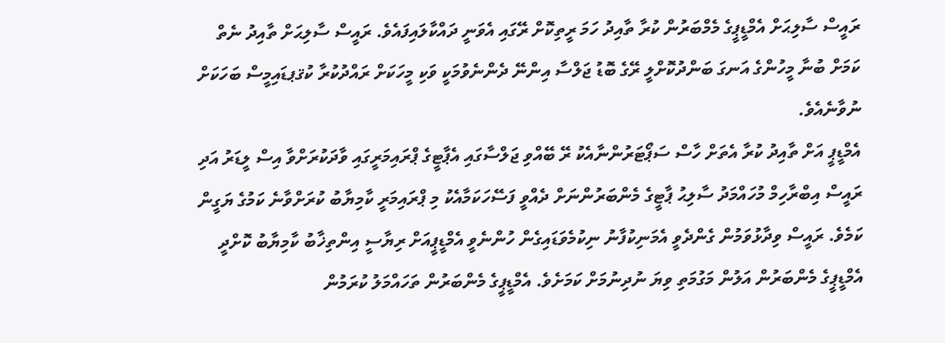ރައީސް ސާލިޙަށް އެމްޑީޕީގެ މެމްބަރުން ކުރާ ތާއިދު ހަމަ ރީތިކޮށް ރޭގައި އެވަނީ ދައްކާލައިފައެވެ. ރައީސް ސާލިޙަށް ތާއިދު ނެތް ކަމަށް ބުނާ މީހުންގެ އަނގަ ބަންދުކޮށްލީ ރޭގެ ބޮޑު ޖަލްސާ އިންނޭ ދެންނެވުމަކީ ވަކި މީހަކަށް ރައްދުކުރާ ކުޤޕޑައިމީސް ބަހަކަށް ނުވާނެއެވެ.
އެމްޑީޕީ އަށް ތާއިދު ކުރާ އެތަށް ހާސް ސަޕޯޓަރުންނާއެކު ރޭ ބޭއްވި ޖަލްސާގައި އެޕާޓީގެ ޕްރައިމަރީގައި ވާދަކުރަށްވާ އިސް ލީޑަރު އަދި ރައީސް އިބްރާހިމް މުހައްމަދު ސާލިޙު ޕާޓީގެ މެންބަރުންނަށް ދެއްވީ ފަސޭހަކަމާއެކު މި ޕްރައިމަރީ ކާމިޔާބު ކުރަށްވާނެ ކަމުގެ ޔަގީން ކަމެވެ. ރައީސް ވިދާޅުވަމުން ގެންދެވީ އެމަނިކުފާނު ނިކުމެވަޑައިގެން ހުންނެވީ އެމްޑީޕީއަށް ރިޔާސީ އިންތިޚާބު ކާމިޔާބު ކޮށްދީ އެމްޑީޕީގެ މެންބަރުން އަލުން މަގުމަތި ވިޔަ ނުދިނުމަށް ކަމަށެވެ. އެމްޑީޕީގެ މެންބަރުން ތަހައްމަލު ކުރަމުން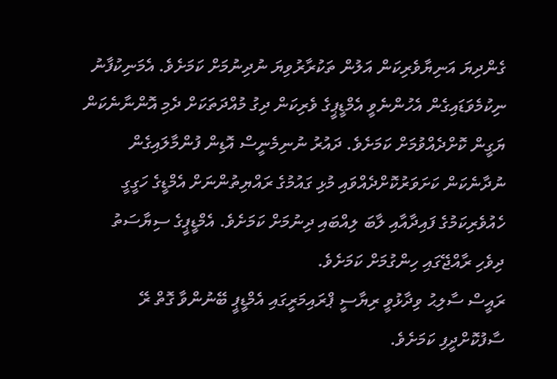ގެންދިޔަ އަނިޔާވެރިކަން އަލުން ތަކުރާރުވިޔަ ނުދިނުމަށް ކަމަށެވެ. އެމަނިކުފާނު ނިކުމެވަޑައިގެން އެހުންނެވީ އެމްޑީޕީގެ ވެރިކަން ދިގު މުއްދަތަކަށް ދެމި އޮންނާނެކަން ޔަގީން ކޮށްދެއްވުމަށް ކަމަށެވެ. ދައުރު ނުނިމެނީސް އޮޑިން ފުންމާލައިގެން ނުދާނެކަން ކަށަވަރުކޮށްދެއްވައި މުޅި ގައުމުގެ ރައްޔިތުންނަށް އެމްޑީގެ ހަގީގީ ހެއުވެރިކަމުގެ ފައިދާއާއި ލާބަ ލިއްބައި ދިނުމަށް ކަމަށެވެ. އެމްޑީޕީގެ ސިޔާސަތު ދިވެހި ރާއްޖޭގައި ހިންގުމަށް ކަމަށެވެ.
ރައީސް ސާލިޙު ވިދާޅުވީ ރިޔާސީ ޕްރައިމަރީގައި އެމްޑީޕީ ބޭނުންވާ ގޮތް ރޭ ސާފުކޮށްދީފި ކަމަށެވެ.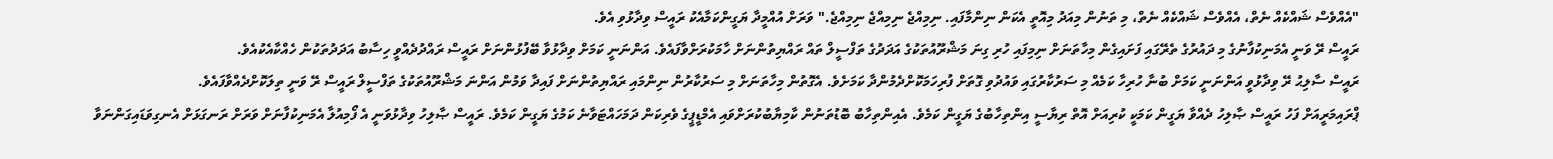"އެއްވެސް ޝައްކެއް ނެތް، އެއްވެސް ޝައްކެއް ނެތް، މި ތަނުން މިއަދު މިއޮތީ އެކަން ނިންމާފައި. ނިމިއްޖެ ނިމިއްޖެ ނިމިއްޖެ." ވަރަށް އުއްމީދާ ޔަގީންކަމާއެކު ރައީސް ވިދާޅުވި އެވެ.
ރައީސް ރޭ ވަނީ އެމަނިކުފާނުގެ މި ދައުރުގެ ތެރޭގައި ފަށައިގެން މިހާތަނަށް ނިމިފައި ހުރި ގިނަ މަޝްރޫއުތަކުގެ އަދަދުގެ ތަފްސީލް ތައް ރައްޔިތުންނަށް ހާމަކުރަށްވާފައެވެ. އަންނަނީ ކަމަށް ވިދާޅުވާ ބޭފުޅުންނަށް ރައީސް ރައްދުދެއްވީ ހިސާބު އަދަދުތަކުން ހެއްކާއެކުއެވެ.
ރައީސް ސާލިޙު ރޭ ވިދާޅުވީ އަންނަނީ ކަމަށް ބުނާ ހުރިހާ ކަމެއް މި ސަރުކާރުގައި ވައުދުވި ގޮތަށް ފުރިހަމަކޮށްދެމުންދާ ކަމަށެވެ. އެގޮތުން މިހާތަނަށް މި ސަރުކާރުން ނިންމައި ރައްޔިތުންނަށް ފައިދާ ވަމުން އަންނަ މަޝްރޫއުތަކުގެ ތަފްސީލް ރައީސް ރޭ ވަނީ ތިލަކޮށްދެއްވާފައެވެ.
ޕްރައިމަރީއަށް ފަހު ރައީސް ޞާލިހު ދެއްވާ ޔަގީން ކަމަކީ ކުރިއަށް އޮތް ރިޔާސީ އިންތިހާބުގެ ޔަގީން ކަމެވެ. އެއިންތިހާބު ބޮޑުތަނުން ކާމިޔާބުކުރަށްވައި އެމްޑީޕީގެ ވެރިކަން ދަމަހައްޓަވާނެ ކަމުގެ ޔަގީން ކަމެވެ. ރައީސް ޞާލިހު ވިދާޅުވަނީ އެ ފޯމިއުލާ އެމަނިކުފާނަށް ވަރަށް ރަނގަޅަށް އެނގިވަޑައިގަންނަވާ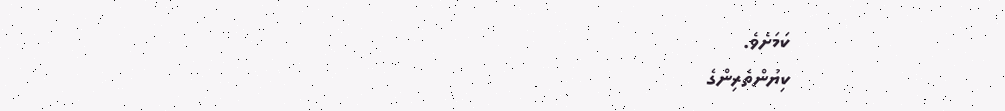ކަމަށެވެ.
ކިޔުންތެރިންގެ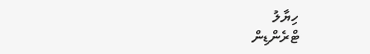ހިޔާލު
ޓްރެންޑިން